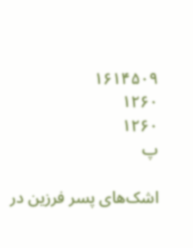۱۶۱۴۵۰۹
۱۲۶۰
۱۲۶۰
پ

اشک‌های پسر فرزین در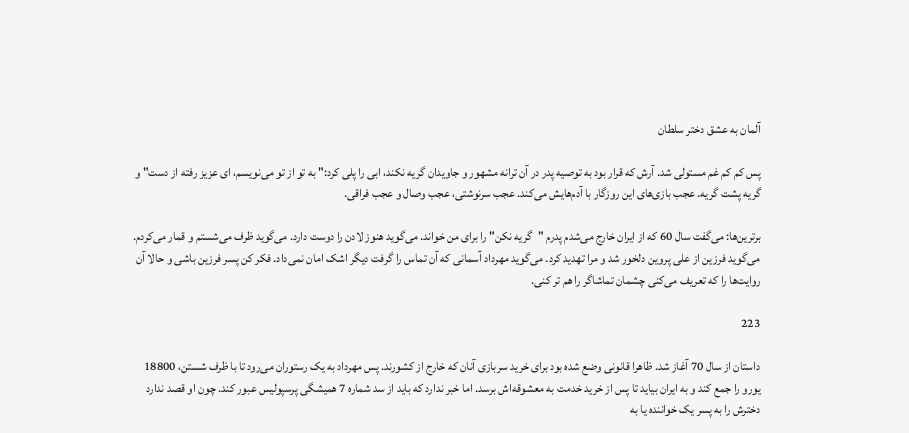آلمان به عشق دختر سلطان

پس کم کم غم مستولی شد. آرش که قرار بود به توصیه پدر در آن ترانه مشهور و جاویدان گریه نکند، ابی را پلی کرد:" به تو از تو می‌نویسم، ای عزیز رفته از دست" و گریه پشت گریه. عجب بازی‌های این روزگار با آدم‌هایش می‌کند. عجب سرنوشتی، عجب وصال و عجب فراقی.

برترین‌ها: می‌گفت سال 60 که از ایران خارج می‌شدم پدرم "گریه نکن" را برای من خواند. می‌گوید هنوز لادن را دوست دارد. می‌گوید ظرف می‌شستم و قمار می‌کردم. می‌گوید فرزین از علی پروین دلخور شد و مرا تهدید کرد. می‌گوید مهرداد آسمانی که آن تماس را گرفت دیگر اشک امان نمی‌داد. فکر کن پسر فرزین باشی و حالا آن روایت‌ها را که تعریف می‌کنی چشمان تماشاگر را هم تر کنی.

223

داستان از سال 70 آغاز شد. ظاهرا قانونی وضع شده بود برای خرید سربازی آنان که خارج از کشورند. پس مهرداد به یک رستوران می‌رود تا با ظرف شستن، 18800 یورو را جمع کند و به ایران بیاید تا پس از خرید خدمت به معشوقه‌اش برسد. اما خبر ندارد که باید از سد شماره 7 همیشگی پرسپولیس عبور کند. چون او قصد ندارد دخترش را به پسر یک خواننده یا به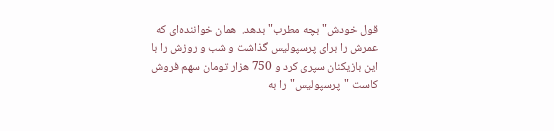قول خودش"بچه مطرب" بدهد.  همان خواننده‌ای که عمرش را برای پرسپولیس گذاشت و شب و روزش را با این بازیکنان سپری کرد و 750 هزار تومان سهم فروش کاست "پرسپولیس" را به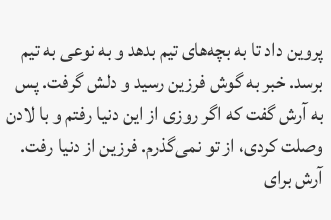پروین داد تا به بچه‌های تیم بدهد و به نوعی به تیم برسد. خبر به گوش فرزین رسید و دلش گرفت. پس به آرش گفت که اگر روزی از این دنیا رفتم و با لادن وصلت کردی، از تو نمی‌گذرم. فرزین از دنیا رفت. آرش برای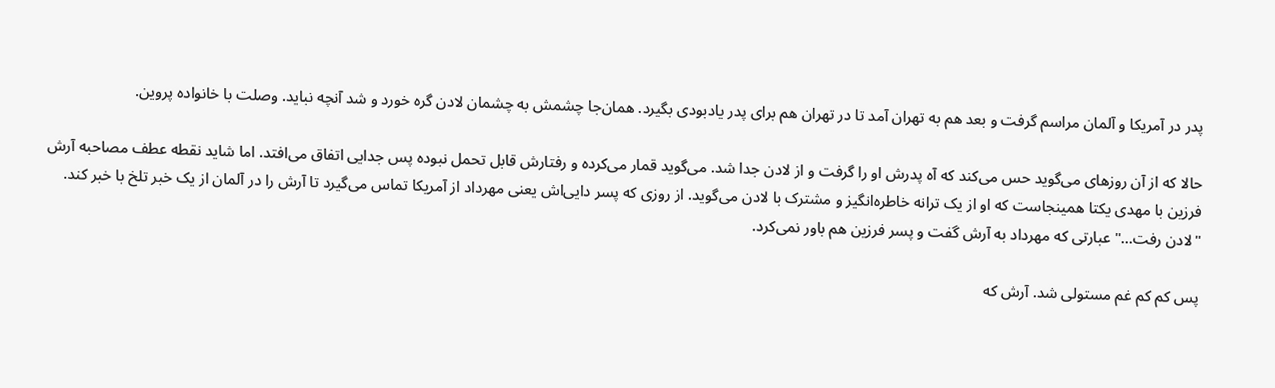پدر در آمریکا و آلمان مراسم گرفت و بعد هم به تهران آمد تا در تهران هم برای پدر یادبودی بگیرد. همان‌جا چشمش به چشمان لادن گره خورد و شد آنچه نباید. وصلت با خانواده پروین.

حالا که از آن روزهای می‌گوید حس می‌کند که آه پدرش او را گرفت و از لادن جدا شد. می‌گوید قمار می‌کرده و رفتارش قابل تحمل نبوده پس جدایی اتفاق می‌افتد. اما شاید نقطه عطف مصاحبه آرش فرزین با مهدی یکتا همینجاست که او از یک ترانه خاطره‌انگیز و مشترک با لادن می‌گوید. از روزی که پسر دایی‌اش یعنی مهرداد از آمریکا تماس می‌گیرد تا آرش را در آلمان از یک خبر تلخ با خبر کند. "لادن رفت..." عبارتی که مهرداد به آرش گفت و پسر فرزین هم باور نمی‌کرد.

پس کم کم غم مستولی شد. آرش که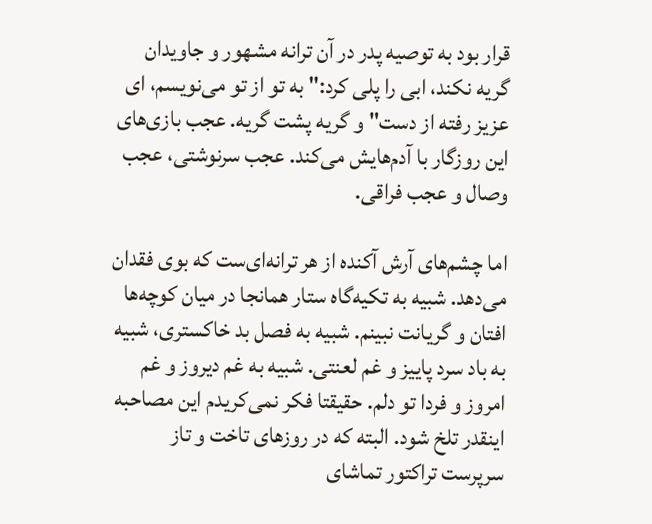قرار بود به توصیه پدر در آن ترانه مشهور و جاویدان گریه نکند، ابی را پلی کرد:" به تو از تو می‌نویسم، ای عزیز رفته از دست" و گریه پشت گریه. عجب بازی‌های این روزگار با آدم‌هایش می‌کند. عجب سرنوشتی، عجب وصال و عجب فراقی.

اما چشم‌های آرش آکنده از هر ترانه‌ای‌ست که بوی فقدان می‌دهد. شبیه به تکیه‌گاه ستار همانجا در میان کوچه‌ها افتان و گریانت نبینم. شبیه به فصل بد خاکستری، شبیه به باد سرد پاییز و غم لعنتی. شبیه به غم دیروز و غم امروز و فردا تو دلم. حقیقتا فکر نمی‌کریدم این مصاحبه اینقدر تلخ شود. البته که در روزهای تاخت و تاز سرپرست تراکتور تماشای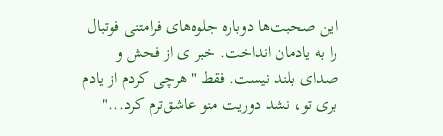این صحبت‌ها دوباره جلوه‌های فرامتنی فوتبال را به یادمان انداخت. خبر ی از فحش و صدای بلند نیست. فقط "هرچی کردم از یادم بری تو، نشد دوریت منو عاشق‌ترم کرد..."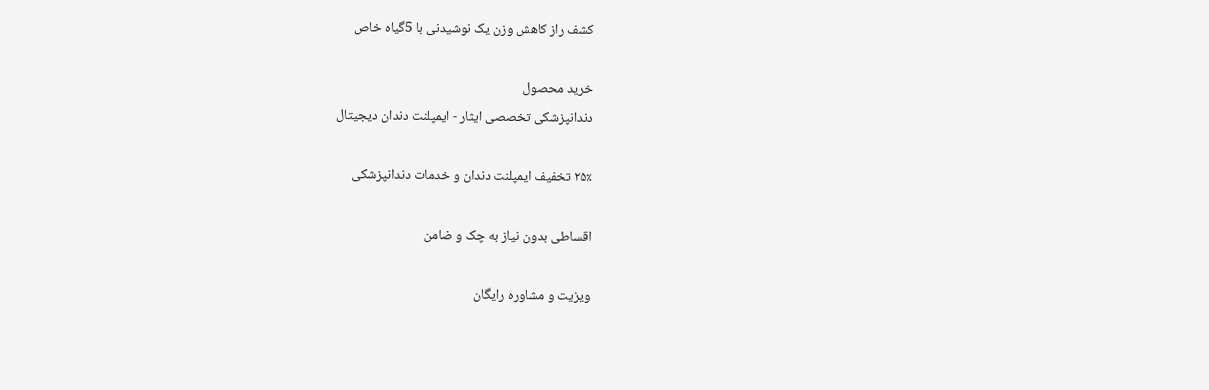کشف راز کاهش وزن یک نوشیدنی با 5گیاه خاص

خرید محصول
دندانپزشکی تخصصی ایثار - ایمپلنت دندان دیجیتال

۲۵٪ تخفیف ایمپلنت دندان و خدمات دندانپزشکی

اقساطی بدون نیاز به چک و ضامن

ویزیت و مشاوره رایگان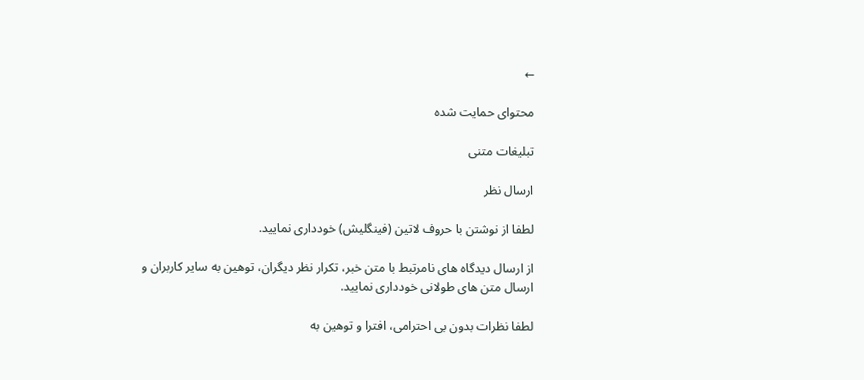←

محتوای حمایت شده

تبلیغات متنی

ارسال نظر

لطفا از نوشتن با حروف لاتین (فینگلیش) خودداری نمایید.

از ارسال دیدگاه های نامرتبط با متن خبر، تکرار نظر دیگران، توهین به سایر کاربران و ارسال متن های طولانی خودداری نمایید.

لطفا نظرات بدون بی احترامی، افترا و توهین به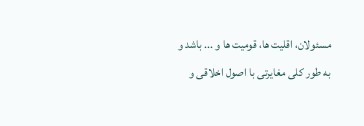مسئولان، اقلیت ها، قومیت ها و ... باشد و به طور کلی مغایرتی با اصول اخلاقی و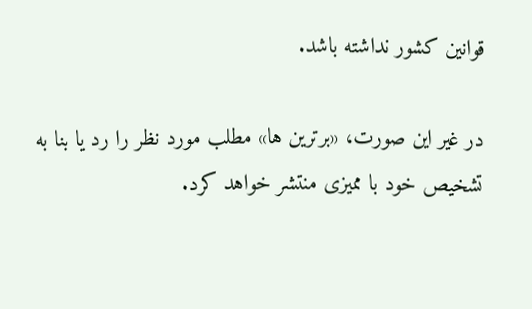قوانین کشور نداشته باشد.

در غیر این صورت، «برترین ها» مطلب مورد نظر را رد یا بنا به تشخیص خود با ممیزی منتشر خواهد کرد.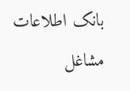بانک اطلاعات مشاغل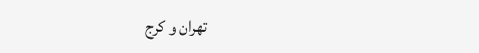تهران و کرج